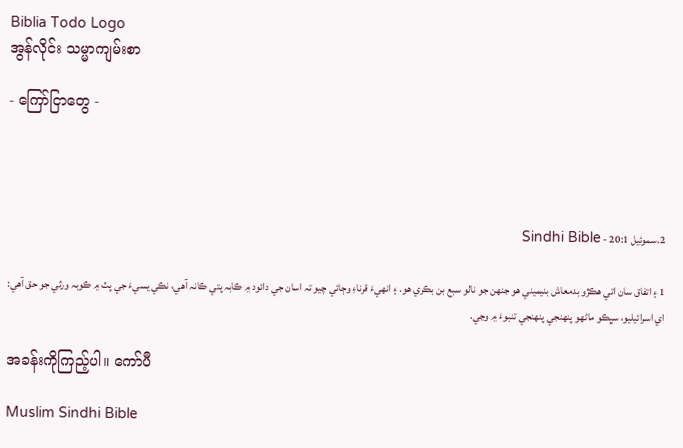Biblia Todo Logo
အွန်လိုင်း သမ္မာကျမ်းစာ

- ကြော်ငြာတွေ -




2.سموئيل 20:1 - Sindhi Bible

1 ۽ اتفاق سان اتي هڪڙو بدمعاش بنيميني هو جنهن جو نالو سبع بن بڪري هو. ۽ انهيءَ قرناءِ وڄائي چيو تہ اسان جي دائود ۾ ڪابہ پتي ڪانہ آهي، نڪي يسيءَ جي پٽ ۾ ڪوبہ ورثي جو حق آهي: اي اسرائيليو، سڀڪو ماڻهو پنهنجي پنهنجي تنبوءَ ۾ وڃي.

အခန်းကိုကြည့်ပါ။ ကော်ပီ

Muslim Sindhi Bible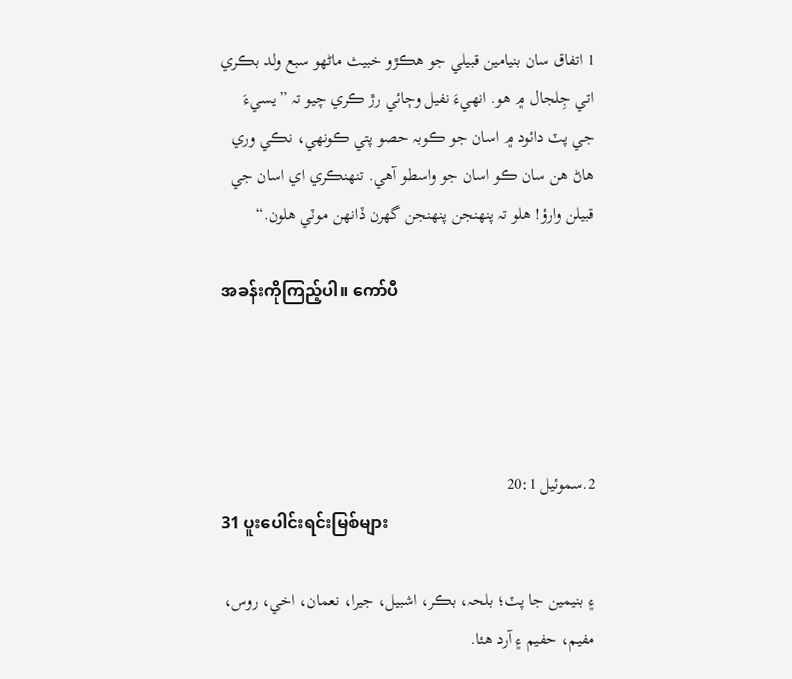1 اتفاق سان بنيامين قبيلي جو هڪڙو خبيث ماڻهو سبع ولد بڪري اتي جِلجال ۾ هو. انهيءَ نفيل وڄائي رڙ ڪري چيو تہ ”يسيءَ جي پٽ دائود ۾ اسان جو ڪوبہ حصو پتي ڪونهي، نڪي وري هاڻ هن سان ڪو اسان جو واسطو آهي. تنهنڪري اي اسان جي قبيلن وارؤ! هلو تہ پنهنجن پنهنجن گھرن ڏانهن موٽي هلون.“

အခန်းကိုကြည့်ပါ။ ကော်ပီ




2.سموئيل 20:1
31 ပူးပေါင်းရင်းမြစ်များ

۽ بنيمين جا پٽ؛ بلحہ، بڪر، اشبيل، جيرا، نعمان، اخي، روس، مفيم، حفيم ۽ آرد هئا.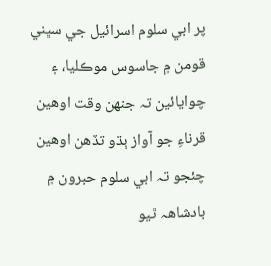پر ابي سلوم اسرائيل جي سڀني قومن ۾ جاسوس موڪليا، ۽ چوايائين تہ جنهن وقت اوهين قرناءِ جو آواز ٻڌو تڏهن اوهين چئجو تہ ابي سلوم حبرون ۾ بادشاهہ ٿيو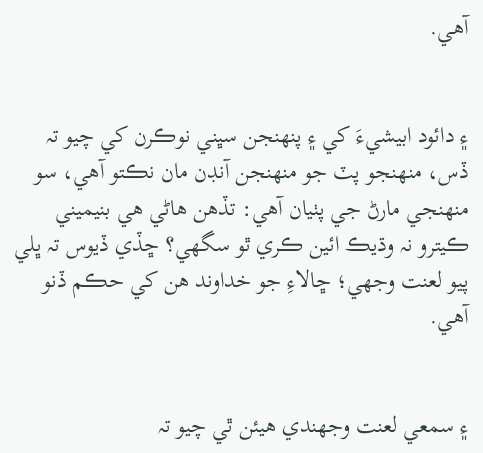آهي.


۽ دائود ابيشيءَ کي ۽ پنهنجن سڀني نوڪرن کي چيو تہ ڏس، منهنجو پٽ جو منهنجن آنڊن مان نڪتو آهي، سو منهنجي مارڻ جي پٺيان آهي: تڏهن هاڻي هي بنيميني ڪيترو نہ وڌيڪ ائين ڪري ٿو سگهي؟ ڇڏي ڏيوس تہ ڀلي پيو لعنت وجهي؛ ڇالاءِ جو خداوند هن کي حڪم ڏنو آهي.


۽ سمعي لعنت وجهندي هيئن ٿي چيو تہ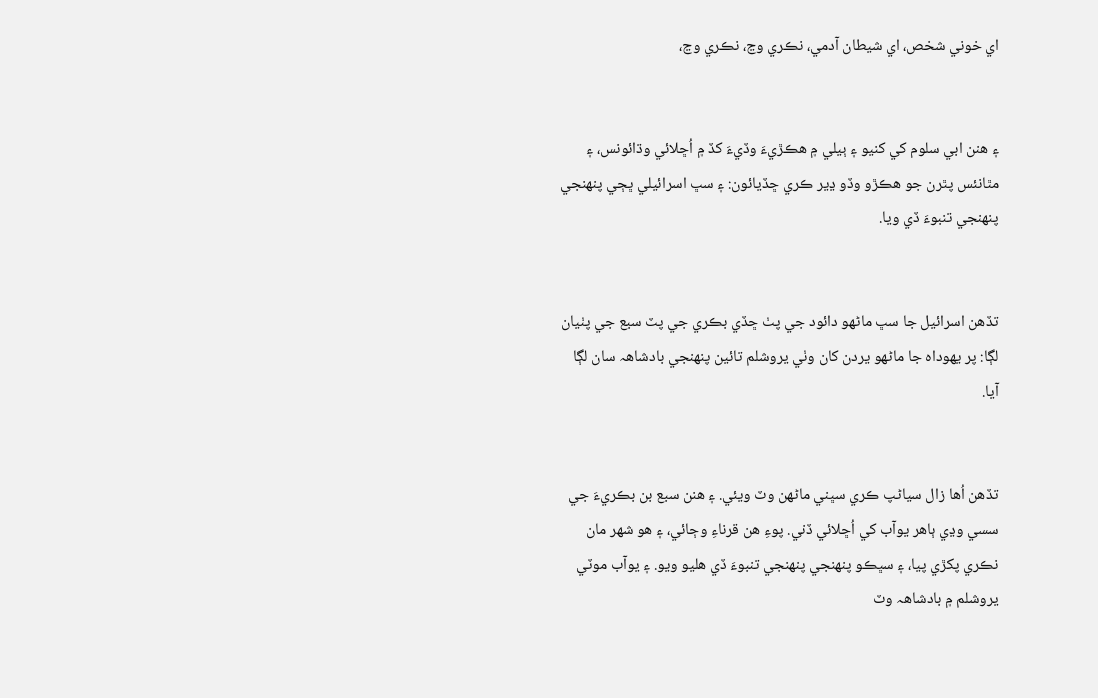اي خوني شخص، اي شيطان آدمي، نڪري وڃ، نڪري وڃ،


۽ هنن ابي سلوم کي کنيو ۽ ٻيلي ۾ هڪڙيءَ وڏيءَ کڏ ۾ اُڇلائي وڌائونس، ۽ مٿانئس پٿرن جو هڪڙو وڏو ڍير ڪري ڇڏيائون: ۽ سڀ اسرائيلي ڀڄي پنهنجي پنهنجي تنبوءَ ڏي ويا.


تڏهن اسرائيل جا سڀ ماڻهو دائود جي پٺ ڇڏي بڪري جي پٽ سبع جي پٺيان لڳا: پر يهوداہ جا ماڻهو يردن کان وٺي يروشلم تائين پنهنجي بادشاهہ سان لڳا آيا.


تڏهن اُها زال سياڻپ ڪري سڀني ماڻهن وٽ ويئي. ۽ هنن سبع بن بڪريءَ جي سسي وڍي ٻاهر يوآب کي اُڇلائي ڏني. پوءِ هن قرناءِ وڄائي، ۽ هو شهر مان نڪري پکڙي پيا، ۽ سڀڪو پنهنجي پنهنجي تنبوءَ ڏي هليو ويو. ۽ يوآب موٽي يروشلم ۾ بادشاهہ وٽ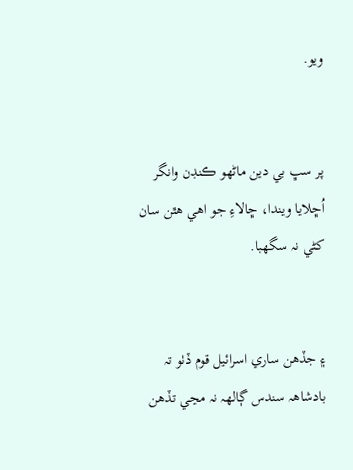ويو.


پر سڀ بي دين ماڻهو ڪنڊن وانگر اُڇلايا ويندا، ڇالاءِ جو اهي هٿن سان کڻي نہ سگهبا.


۽ جڏهن ساري اسرائيل قوم ڏٺو تہ بادشاهہ سندس ڳالهہ نہ مڃي تڏهن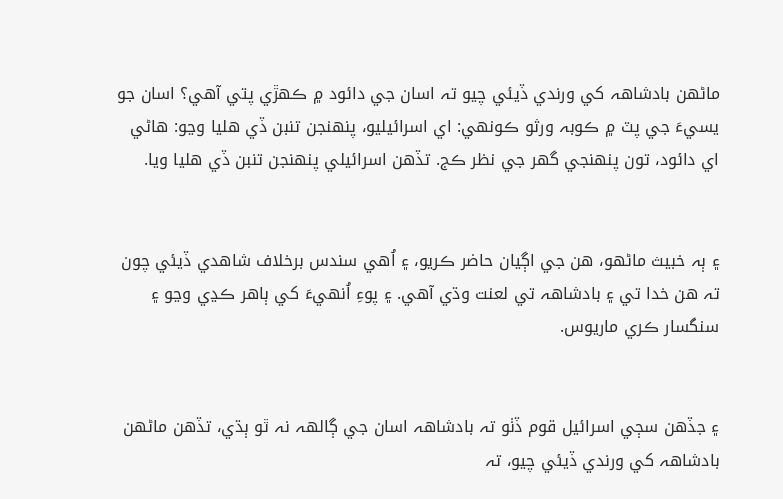ماڻهن بادشاهہ کي ورندي ڏيئي چيو تہ اسان جي دائود ۾ ڪهڙي پتي آهي؟ اسان جو يسيءَ جي پٽ ۾ ڪوبہ ورثو ڪونهي: اي اسرائيليو، پنهنجن تنبن ڏي هليا وڃو: هاڻي اي دائود، تون پنهنجي گهر جي نظر ڪج. تڏهن اسرائيلي پنهنجن تنبن ڏي هليا ويا.


۽ ٻہ خبيث ماڻهو، هن جي اڳيان حاضر ڪريو، ۽ اُهي سندس برخلاف شاهدي ڏيئي چون تہ هن خدا تي ۽ بادشاهہ تي لعنت وڌي آهي. ۽ پوءِ اُنهيءَ کي ٻاهر ڪڍي وڃو ۽ سنگسار ڪري ماريوس.


۽ جڏهن سڄي اسرائيل قوم ڏٺو تہ بادشاهہ اسان جي ڳالهہ نہ ٿو ٻڌي، تڏهن ماڻهن بادشاهہ کي ورندي ڏيئي چيو، تہ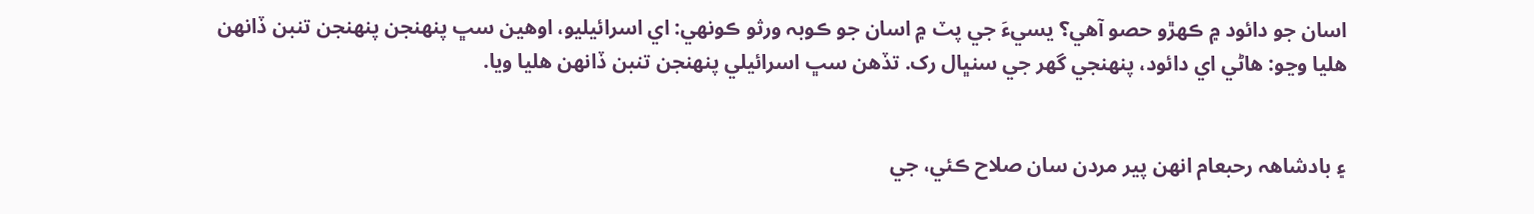اسان جو دائود ۾ ڪهڙو حصو آهي؟ يسيءَ جي پٽ ۾ اسان جو ڪوبہ ورثو ڪونهي: اي اسرائيليو، اوهين سڀ پنهنجن پنهنجن تنبن ڏانهن هليا وڃو: هاڻي اي دائود، پنهنجي گهر جي سنڀال رک. تڏهن سڀ اسرائيلي پنهنجن تنبن ڏانهن هليا ويا.


۽ بادشاهہ رحبعام انهن پير مردن سان صلاح ڪئي، جي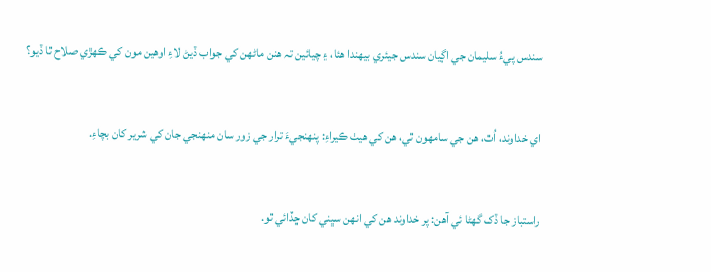سندس پيءُ سليمان جي اڳيان سندس جيئري بيهندا هئا، ۽ چيائين تہ هنن ماڻهن کي جواب ڏيڻ لاءِ اوهين مون کي ڪهڙي صلاح ٿا ڏيو؟


اي خداوند، اُٿ، هن جي سامهون ٿي، هن کي هيٺ ڪيراءِ: پنهنجيءَ ترار جي زور سان منهنجي جان کي شرير کان بچاءِ.


راستباز جا ڏک گهڻا ئي آهن: پر خداوند هن کي انهن سڀني کان ڇڏائي ٿو.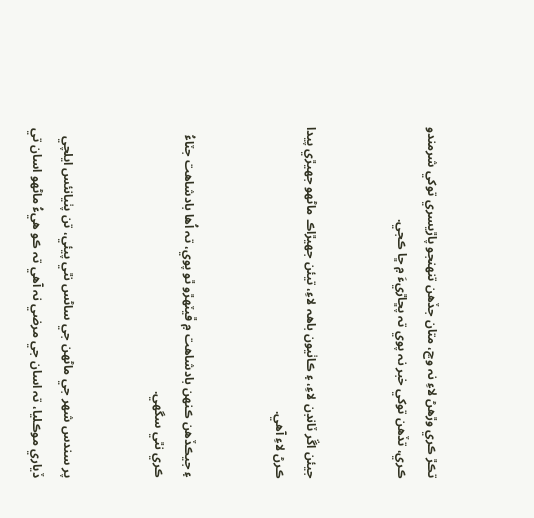تڪڙ ڪري وڙهڻ لاءِ نہ وڃ، متان جڏهن تنهنجو پاڙيسري توکي شرمندو ڪري، تڏهن توکي خبر نہ پوي تہ پڇاڙيءَ ۾ ڇا ڪجي.


جيئن اڱر ٽانڊن لاءِ، ۽ ڪاٺيون باهہ لاءِ، تيئن جهيڙاڪ ماڻهو جهيڙي پيدا ڪرڻ لاءِ آهي.


۽ جيڪڏهن ڪنهن بادشاهت ۾ ڦيٽهڙو ٿو پوي، تہ اُها بادشاهت جٽاءُ ڪري نٿي سگهي.


پر سندس شهر جي ماڻهن جي ساڻس نٿي پيئي، تن پٺيانئس ايلچي ڏياري موڪليا، تہ اسان جي مرضي نہ آهي تہ ڪو هيءُ ماڻهو اسان تي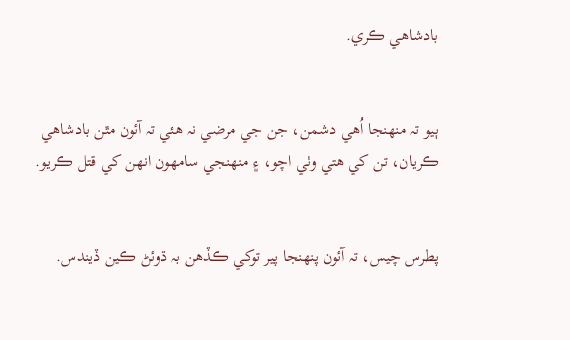بادشاهي ڪري.


ٻيو تہ منهنجا اُهي دشمن، جن جي مرضي نہ هئي تہ آئون مٿن بادشاهي ڪريان، تن کي هتي وٺي اچو، ۽ منهنجي سامهون انهن کي قتل ڪريو.


پطرس چيس، تہ آئون پنهنجا پير توکي ڪڏهن بہ ڌوئڻ ڪين ڏيندس.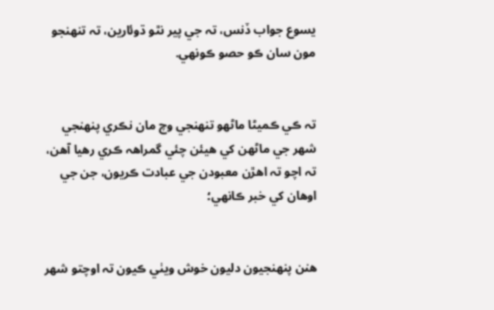يسوع جواب ڏنس، تہ جي پير نٿو ڌوئارين، تہ تنهنجو مون سان ڪو حصو ڪونهي.


تہ ڪي ڪميڻا ماڻهو تنهنجي وچ مان نڪري پنهنجي شهر جي ماڻهن کي هيئن چئي گمراهہ ڪري رهيا آهن، تہ اچو تہ اهڙن معبودن جي عبادت ڪريون، جن جي اوهان کي خبر ڪانهي؛


هنن پنهنجيون دليون خوش ويٺي ڪيون تہ اوچتو شهر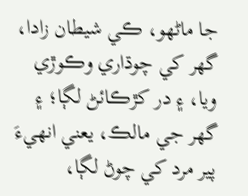جا ماڻهو، ڪي شيطان زادا، گهر کي چوڌاري وڪوڙي ويا، ۽ در کڙڪائڻ لڳا؛ ۽ گهر جي مالڪ، يعني انهيءَ پير مرد کي چوڻ لڳا،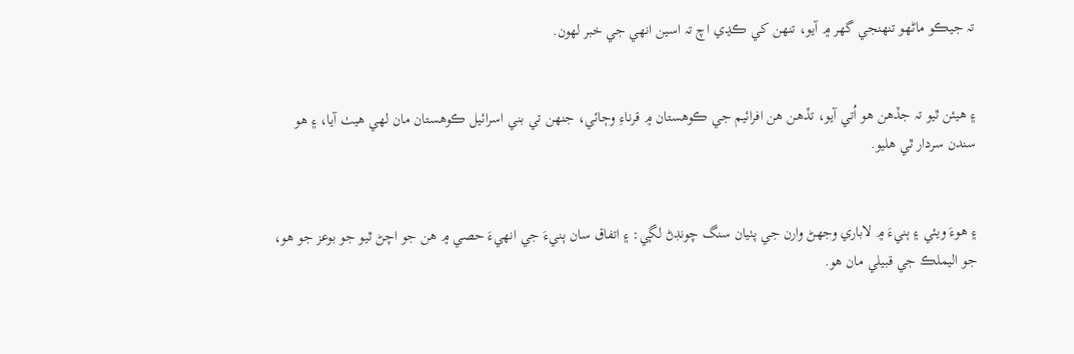تہ جيڪو ماڻهو تنهنجي گهر ۾ آيو، تنهن کي ڪڍي اچ تہ اسين انهي جي خبر لهون.


۽ هيئن ٿيو تہ جڏهن هو اُتي آيو، تڏهن هن افرائيم جي ڪوهستان ۾ قرناءِ وڄائي، جنهن تي بني اسرائيل ڪوهستان مان لهي هيٺ آيا، ۽ هو سندن سردار ٿي هليو.


۽ هوءَ ويئي ۽ ٻنيءَ ۾ لاباري وجهڻ وارن جي پٺيان سنگ چونڊڻ لڳي: ۽ اتفاق سان ٻنيءَ جي انهيءَ حصي ۾ هن جو اچڻ ٿيو جو بوعز جو هو، جو اليملڪ جي قبيلي مان هو.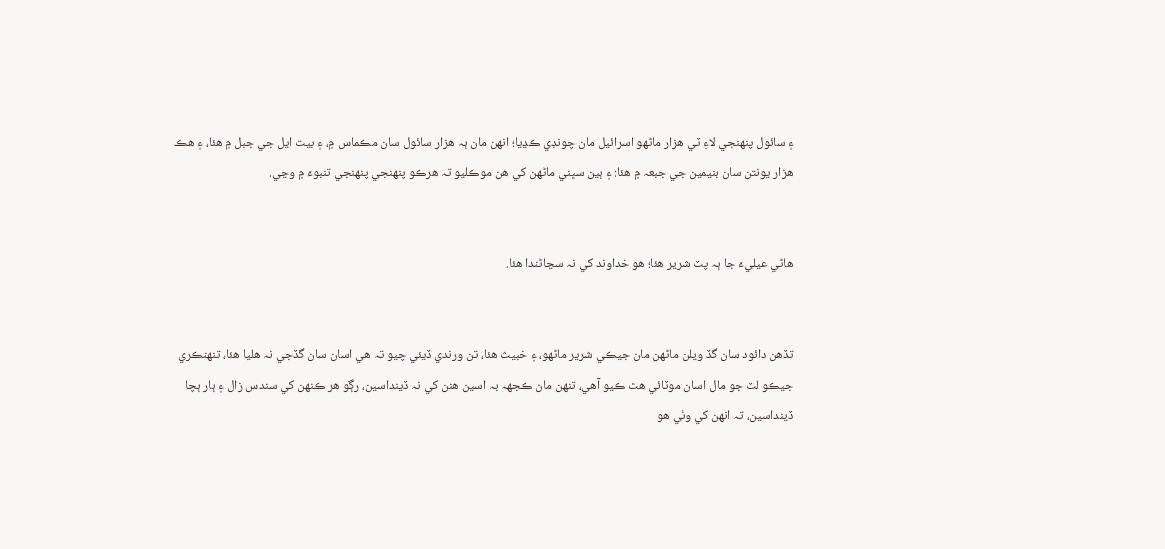۽ سائول پنهنجي لاءِ ٽي هزار ماڻهو اسرائيل مان چونڊي ڪڍيا؛ انهن مان ٻہ هزار سائول سان مڪماس ۾، ۽ بيت ايل جي جبل ۾ هئا، ۽ هڪ هزار يونتن سان بنيمين جي جبعہ ۾ هئا: ۽ ٻين سڀني ماڻهن کي هن موڪليو تہ هرڪو پنهنجي پنهنجي تنبوءَ ۾ وڃي.


هاڻي عيليءَ جا ٻہ پٽ شرير هئا؛ هو خداوند کي نہ سڃاڻندا هئا.


تڏهن دائود سان گڏ ويلن ماڻهن مان جيڪي شرير ماڻهو، ۽ خبيث هئا، تن ورندي ڏيئي چيو تہ هي اسان سان گڏجي نہ هليا هئا، تنهنڪري جيڪو لٽ جو مال اسان موٽائي هٿ ڪيو آهي، تنهن مان ڪجهہ بہ اسين هنن کي نہ ڏينداسين، رڳو هر ڪنهن کي سندس زال ۽ ٻار ٻچا ڏينداسين، تہ انهن کي وٺي هو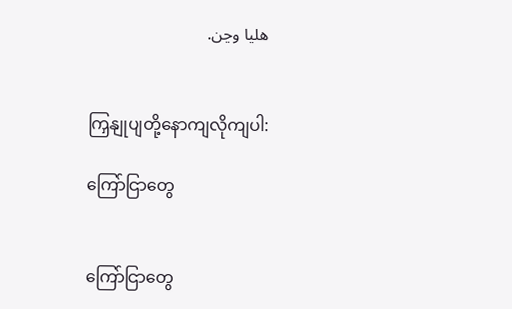هليا وڃن.


ကြှနျုပျတို့နောကျလိုကျပါ:

ကြော်ငြာတွေ


ကြော်ငြာတွေ